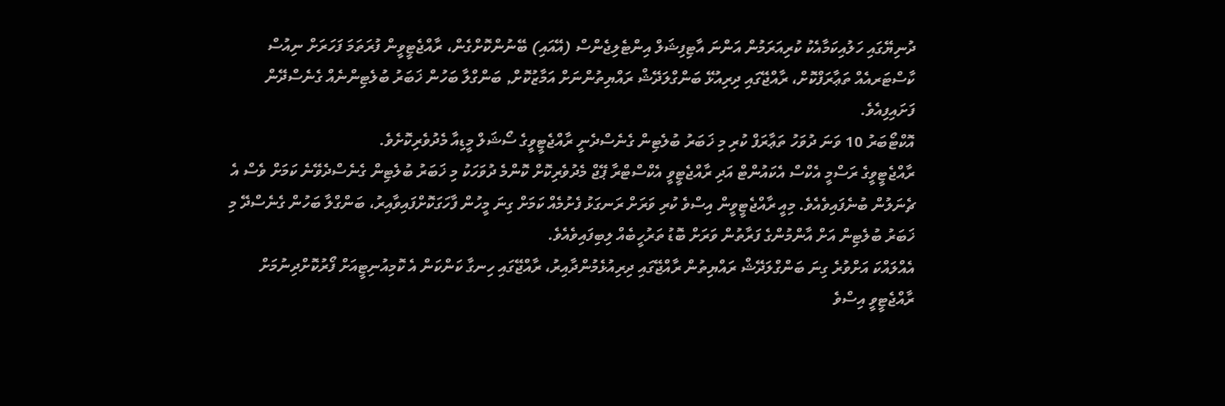ދުނިޔޭގައި ހަލުއިކަމާއެކު ކުރިއަރަމުން އަންނަ އާޓިފިޝަލް އިންޓެލިޖެންސް (އޭއައި) ބޭނުންކޮށްގެން، ރާއްޖެޓީވީން ފުރަތަމަ ފަހަރަށް ނިއުސް ކާސްޓަރއެއް ތަޢާރަފްކޮށް، ރާއްޖޭގައި ދިރިއުޅޭ ބަންގްލަދޭޝް ރައްޔިތުންނަށް އަމާޒުކޮށް, ބަންގްލާ ބަހުން ޚަބަރު ބުލެޓިންނެއް ގެނެސްދޭން ފަށައިފިއެވެ.
އޮކްޓޯބަރު 10 ވަނަ ދުވަހު ތަޢާރަފް ކުރި މި ޚަބަރު ބުލެޓިން ގެނެސްދެނީ ރާއްޖެޓީވީގެ ސޯޝަލް މީޑިއާ މެދުވެރިކޮށެވެ.
ރާއްޖެޓީވީގެ ރަސްމީ އެކްސް އެކައުންޓް އަދި ރާއްޖެޓީވީ އެކްސްޓްރާ ޕޭޖް މެދުވެރިކޮށް ކޮންމެ ދުވަހަކު މި ޚަބަރު ބުލެޓިން ގެނެސްދެވޭނެ ކަމަށް ވެސް އެ ޗެނަލުން ބުނެފައިވެއެވެ. މިއީ ރާއްޖެޓީވީން އިސްވެ ކުރި ވަރަށް ރަނގަޅު ފެށުމެއް ކަމަށް ގިނަ މީހުން ފާހަގަކޮށްފައިވާއިރު، ބަންގްލާ ބަހުން ގެނެސްދޭ މި ޚަބަރު ބުލެޓިން އަށް އާންމުންގެ ފަރާތުން ވަރަށް ބޮޑު ތަރުހީބެއް ލިބިފައިވެއެވެ.
އެއްލައްކަ އަށްވުރެ ގިނަ ބަންގްލަދޭޝް ރައްޔިތުން ރާއްޖޭގައި ދިރިއުޅެމުންދާއިރު، ރާއްޖޭގައި ހިނގާ ކަންކަން އެ ކޮމިއުނިޓީއަށް ފޯރުކޮށްދިނުމަށް ރާއްޖެޓީވީ އިސްވެ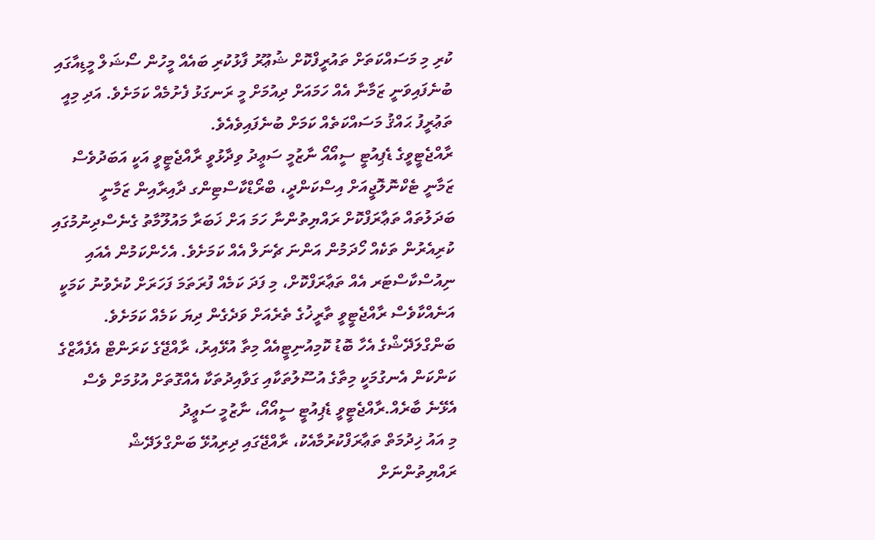ކުރި މި މަސައްކަތަށް ތައުރީފްކޮށް ޝުޢޫރު ފާޅުކުރި ބައެއް މީހުން ސޯޝަލް މީޑިއާގައި ބުނެފައިވަނީ ޒަމާނާ އެއް ހަމައަށް ދިއުމަށް މީ ރަނގަޅު ފެށުމެއް ކަމަށެވެ. އަދި މިއީ ތަޢުރީފު ޙައްޤު މަސައްކަތެއް ކަމަށް ބުނެފައިވެއެވެ.
ރާއްޖެޓީވީގެ ޑެޕިއުޓީ ސީއޯއޯ ނާޒުމީ ސަޢީދު ވިދާޅުވީ ރާއްޖެޓީވީ އަކީ އަބަދުވެސް ޒަމާނީ ޓެކްނޮލޮޖީއަށް އިސްކަންދީ، ބްރޯޑްކާސްޓިންގ ދާއިރާއިން ޒަމާނީ ބަދަލުތައް ތަޢާރަފްކޮށް ރައްޔިތުންނާ ހަމަ އަށް ޚަބަރާ މައުލޫމާތު ގެނެސްދިނުމުގައި ކުރިއެރުން ތަކެއް ހޯދަމުން އަންނަ ޗެނަލް އެއް ކަމަށެވެ. އެހެންކަމުން އެއައި ނިއުސްކާސްޓަރ އެއް ތަޢާރަފްކޮށް، މި ފަދަ ކަމެއް ފުރަތަމަ ފަހަރަށް ކުރެވުނު ކަމަކީ އަނެއްކާވެސް ރާއްޖެޓީވީ ތާރީޚުގެ ތެރެއަށް ވަދެގެން ދިޔަ ކަމެއް ކަމަށެވެ.
ބަންގްލަދޭޝްގެ އެހާ ބޮޑު ކޮމިއުނިޓީއެއް މިތާ އުޅޭއިރު، ރާއްޖޭގެ ކަރަންޓް އެފެއާޒްގެ ކަންކަން އެނގުމަކީ މިތާގެ އުސޫލުތަކާއި ގަވާއިދުތަކާ އެއްގޮތަށް އުޅުމަށް ވެސް އެޅޭނެ ބާރެއް.ރާއްޖެޓީވީ ޑެޕިއުޓީ ސީއޯއޯ، ނާޒުމީ ސަޢީދު
މި އައު ޚިދުމަތް ތަޢާރަފްކުރުމާއެކު، ރާއްޖޭގައި ދިރިއުޅޭ ބަންގްލަދޭޝް ރައްޔިތުންނަށް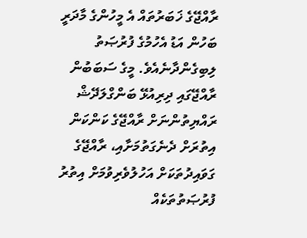ރާއްޖޭގެ ޚަބަރުތައް އެ މީހުންގެ މާދަރީ ބަހުން އަޑު އެހުމުގެ ފުރުޞަތު ލިބިގެންދާނެއެވެ. މީގެ ސަބަބުން ރާއްޖޭގައި ދިރިއުޅޭ ބަންގްލަދޭޝް ރައްޔިތުންނަށް ރާއްޖޭގެ ކަންކަން އިތުރަށް ދެނެގަތުމަށާއި، ރާއްޖޭގެ ގަވައިދުތަކަށް އަހުލުވެރިވުމަށް އިތުރު ފުރުޞަތުތަކެއް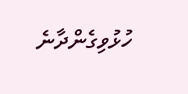ހުޅުވިގެންދާނެ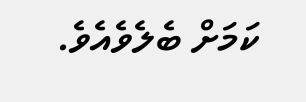ކަމަށް ބެލެވެއެވެ.